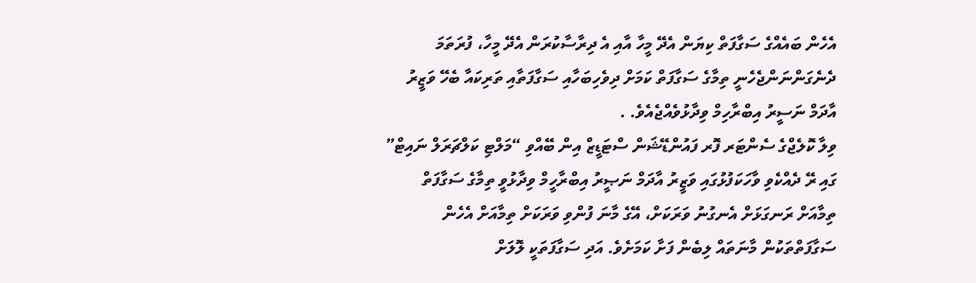އެހެން ބައެއްގެ ސަގާފަތް ކިޔަން އެދޭ މީހާ އާއި އެ ދިރާސާކުރަން އެދޭ މީހާ، ފުރަތަމަ ދެނެގަންނަންޖެހެނީ ތިމާގެ ސަގާފަތް ކަމަށް ދިވެހިބަހާއި ސަގާފަތާއި ތަރިކައާ ބެހޭ ވަޒީރު އާދަމް ނަސީރު އިބްރާހިމް ވިދާޅުވެއްޖެއެވެ. .
ވިލާ ކޮލެޖްގެ ސެންޓަރ ފޮރ ފައުންޑޭޝަން ސްޓަޑީޒް އިން ބޭއްވި “މަލްޓި ކަލްޗަރަލް ނައިޓް” ގައި ރޭ ދެއްކެވި ވާހަކަފުޅުގައި ވަޒީރު އާދަމް ނަޞީރު އިބްރާހީމް ވިދާޅުވީ ތިމާގެ ސަގާފަތް ތިމާއަށް ރަނގަޅަށް އެނގުނު ވަރަކަށް، އޭގެ މާނަ ފުންވި ވަރަކަށް ތިމާއަށް އެހެން ސަގާފަތްތަކުން މާނަތައް ލިބެން ފަށާ ކަމަށެވެ. އަދި ސަގާފަތަކީ ލޮލަށް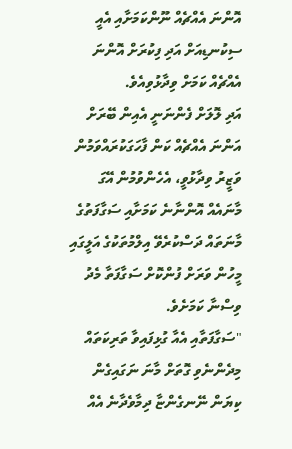އޮންނަ އެއްޗެއް ނޫންކަމަށާއި އެއީ ސިކުނޑިއަށް އަދި ފިކުރަށް އޮންނަ އެއްޗެއް ކަމަށް ވިދާޅުވިއެވެ.
އަދި ލޮލަށް ފެންނަނީ އެއިން ބޭރަށް އަންނަ އެއްޗެއް ކަން ފާހަގަކުރައްވަމުން ވަޒީރު ވިދާޅުވީ، އެހެންވުމުން އޭގަ މާނައެއް އޮންނާނެ ކަމަށާއި ސަގާފަތުގެ މާނަތައް ދަސްކުރެވޭ އިލްމުތަކުގެ އަލީގައި މީހުން ވަރަށް ފުންކޮށް ސަގާފަތާ މެދު ވިސްނާ ކަމަށެވެ.
"ސަގާފަތާއި އެއާ ގުޅިފައިވާ ތަރިކަތައް މިދެންނެވި ގޮތަށް މާނަ ނަގައިގެން ކިޔަން ނޭނގެންޏާ ދިމާވެދާނެ އެއް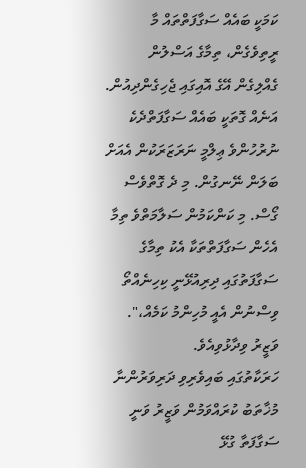ކަމަކީ ބައެއް ސަގާފަތްތައް މާ ރީތިވެގެން، ތިމާގެ އަސްލުން ގެއްލިގެން އޭގެ އޮއިގައި ޖެހިގެންދިއުން. އަނެއް ގޮތަކީ ބައެއް ސަގާފަތްދެކެ ނުރުހުންވެ ޢިލްމީ ނަރަޒަރަކުން އެއަށް ބަލަން ނޭނގުން. މި ދެ ގޮތްވެސް ގޯސް. މި ކަންކަމުން ސަލާމަތްވެ ތިމާ އެހެން ސަގާފަތްތަކާ އެކު ތިމާގެ ސަގާފަތުގައި ދިރިއުޅޭނީ ކިހިނެއްތޯ ވިސްނުން އެއީ މުހިންމު ކަމެއް،". ވަޒީރު ވިދާޅުވިއެވެ.
ހަރަކާތުގައި ބައިވެރިވި ދަރިވަރުންނާ މުޚާތަބު ކުރައްވަމުން ވަޒީރު ވަނީ ސަގާފަތާ ގުޅޭ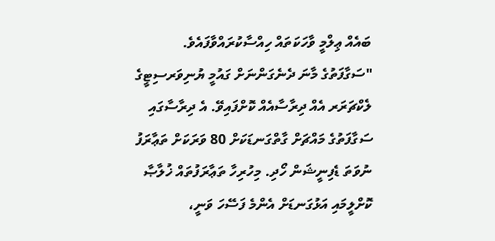ބައެއް ޢިލްމީ ވާހަކަތައް ހިއްސާކުރައްވާފައެވެ.
"ސަގާފަތުގެ މާނަ ދެނެގަންނަށް ގައުމީ ޔުނިވަރސިޓީގެ ލެކްޗަރަރ އެއް ދިރާސާއެއް ކޮށްފައިވޭ. އެ ދިރާސާގައި ސަގާފަތުގެ މައްޗަށް ގާތްގަނޑަކަށް 80 ވަރަކަށް ތަޢާރަފު ނުވަތަ ޑެފިނީޝަން ހޯދި. މިހުރިހާ ތަޢާރަފުތައް ޚުލާޞާ ކޮށްލީމައި އަޅުގަނޑަށް އެންމެ ފަސޭހަ ވަނީ،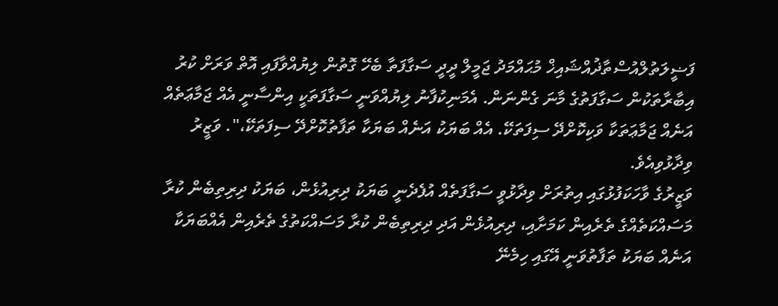ފަޟީލަތުލްއުސްތާޛުއްޝައިޚް މުޙައްމަދު ޖަމީލް ދީދީ ސަގާފަތާ ބެހޭ ގޮތުން ލިޔުއްވާފައި އޮތް ވަރަށް ކުރު އިބާރާތަކުން ސަގާފަތުގެ މާނަ ގެންނަން. އެމަނިކުފާނު ލިޔުއްވަނީ ސަގާފަތަކީ އިންސާނީ އެއް ޖަމާޢަތެއް އަނެއް ޖަމާޢަތަކާ ވަކިކޮށްދޭ ސިފަތަކޭ. އެއް ބަޔަކު އަނެއް ބަޔަކާ ތަފާތުކޮށްދޭ ސިފަތަކޭ،". ވަޒީރު ވިދާޅުވިއެވެ.
ވަޒީރުގެ ވާހަކަފުޅުގައި އިތުރަށް ވިދާޅުވީ ސަގާފަތެއް އުފެދެނީ ބަޔަކު ދިރިއުޅެން، ބަޔަކު ދިރިތިބެން ކުރާ މަސައްކަތެއްގެ ތެރެއިން ކަމަށާއި، ދިރިއުޅެން އަދި ދިރިތިބެން ކުރާ މަސައްކަތުގެ ތެރެއިން އެއްބަޔަކާ އަނެއް ބަޔަކު ތަފާތުވަނީ އޭގައި ހިމެނޭ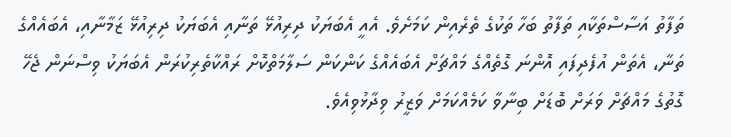ތަފާތު އަސާސްތަކާއި ތަފާތު ބަހާ ތަކުގެ ތެރެއިން ކަމަށެވެ. އެއީ އެބަޔަކު ދިރިއުޅޭ ތަނާއި އެބަޔަކު ދިރިއުޅޭ ޒަމާނާއި، އެބައެއްގެ ތަނާ، އެތަން އުފެދިފައި އޮންނަ ގޮތެއްގެ މައްޗަށް އެބައެއްގެ ކަންކަން ސަލާމަތްކޮށް ރައްކާތެރިކުރަން އެބަޔަކު ވިސްނަން ޖެހޭ ގޮތުގެ މައްޗަށް ވަރަށް ބޮޑަށް ބިނާވާ ކަމެއްކަމަށް ވަޒީރު ވިދާޅުވިއެވެ.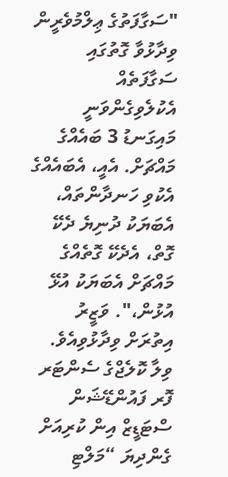"ސަގާފަތުގެ ޢިލްމުވެރީން ވިދާޅުވާ ގޮތުގައި ސަގާފަތެއް އެކުލެވިގެންވަނީ މައިގަނޑު 3 ބައެއްގެ މައްޗަށް. އެއީ، އެބައެއްގެ އެކުވި ހަނދާންތައް، އެބަޔަކު ދުނިޔެ ދެކޭ ގޮތް، އެދެކޭ ގޮތެއްގެ މައްޗަށް އެބަޔަކު އުޅޭ އުޅުން،". ވަޒީރު އިތުރަށް ވިދާޅުވިއެވެ.
ވިލާ ކޮލެޖްގެ ސެންޓަރ ފޮރ ފައުންޑޭޝަން ސްޓަޑީޒް އިން ކުރިއަށް ގެންދިޔަ “މަލްޓި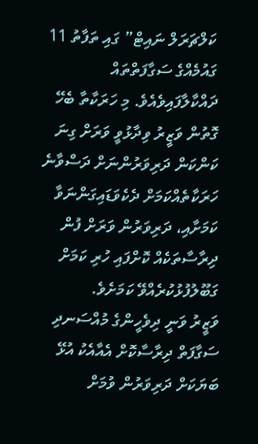ކަލްޗަރަލް ނައިޓް” ގައި ތަފާތު 11 ގައުމެއްގެ ސަގާފަތްތައް ދައްކާލާފައިވެއެވެ. މި ހަރަކާތާ ބެހޭ ގޮތުން ވަޒީރު ވިދާޅުވީ ވަރަށް ގިނަ ކަންކަން ދަރިވަރުންނަށް ދަސްވާނެ ހަރަކާތެއްކަމަށް ދެކެވަޑައިގަންނަވާ ކަމަށާއި، ދަރިވަރުން ވަރަށް ފުން ދިރާސާތަކެއް ކޮށްފައި ހުރި ކަމަށް ގަބޫލުފުޅުކުރެއްވޭ ކަމަށެވެ.
ވަޒީރު ވަނީ ދިވެހީންގެ މުއްސަނދި ސަގާފަތް ދިރާސާކޮށް އެއާއެކު އުޅޭ ބަޔަކަށް ދަރިވަރުން ވުމަށް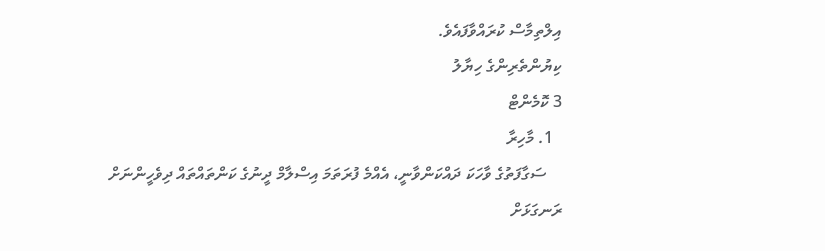އިލްތިމާސް ކުރައްވާފައެވެ.
ކިޔުންތެރިންގެ ހިޔާލު
3 ކޮމެންޓް
  1. މާހިރާ
    ސަގާފަތުގެ ވާހަކަ ދައްކަންވާނީ، އެއްމެ ފުރަތަމަ އިސްލާމް ދީނުގެ ކަންތައްތައް ދިވެހީންނަށް ރަނގަޅަށް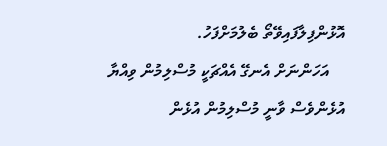އޮޅުންފިލާފައިވޭތޯ ބެލުމަށްފަހު.
    އަހަންނަށް އެނގޭ އެއްޗަކީ މުސްލިމުން ވިއްޔާ އުޅެންވެސް ވާނީ މުސްލިމުން އުޅެން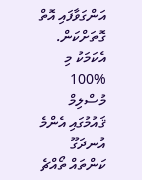އަންގަވާފައި އޮތް ގޮތަށްކަން. އެކަމަކު މި %100 މުސްލިމް ޤައުމުގައި އެންމެ އުނދަގޫ ކަންތައް ތޯއްޗެ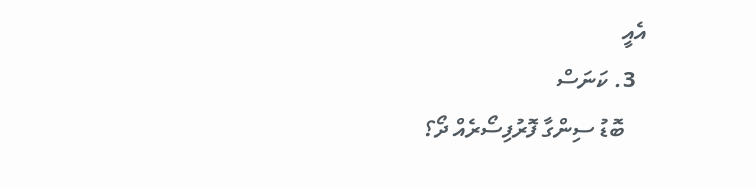އެއީ
  3. ކަނަސް
    ބޮޑު ސިންގާ ފޮރުފިސޯރެއް ދޯ؟